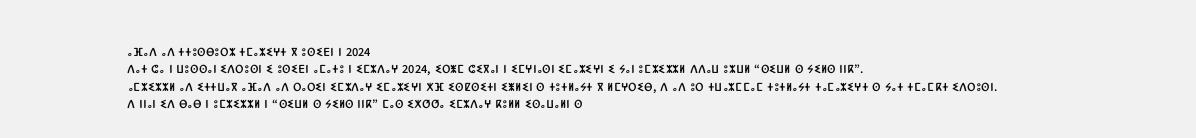ⴰⴼⴰⴷ ⴰⴷ ⵜⵜⵓⵙⴱⵓⵔⵣ ⵜⵎⴰⵣⵉⵖⵜ ⴳ ⵓⵙⵉⴹⵏ ⵏ 2024
ⴷⴰⵜ ⵛⴰ ⵏ ⵡⵓⵙⵙⴰⵏ ⵉⴷⵔⵓⵙⵏ ⵉ ⵓⵙⵉⴹⵏ ⴰⵎⴰⵜⵓ ⵏ ⵉⵎⵣⴷⴰⵖ 2024, ⵉⵔⵥⵎ ⵛⵉⴳⴰⵏ ⵏ ⵉⵎⵖⵏⴰⵙⵏ ⵉⵎⴰⵣⵉⵖⵏ ⵉ ⵢⴰⵏ ⵓⵎⵣⵉⵣⵣⵍ ⴷⴷⴰⵡ ⵓⵣⵡⵍ “ⵙⵉⵡⵍ ⵙ ⵢⵉⵍⵙ ⵏⵏⴽ”.
ⴰⵎⵣⵉⵣⵣⵍ ⴰⴷ ⵉⵜⵜⵡⴰⴳ ⴰⴼⴰⴷ ⴰⴷ ⵔⴰⵔⵉⵏ ⵉⵎⵣⴷⴰⵖ ⵉⵎⴰⵣⵉⵖⵏ ⵅⴼ ⵉⵙⵇⵙⵉⵜⵏ ⵉⵥⵍⵉⵏ ⵙ ⵜⵓⵜⵍⴰⵢⵜ ⴳ ⵍⵎⵖⵔⵉⴱ, ⴷ ⴰⴷ ⵓⵔ ⵜⵡⴰⵣⵎⵎⴰⵎ ⵜⵓⵜⵍⴰⵢⵜ ⵜⴰⵎⴰⵣⵉⵖⵜ ⵙ ⵢⴰⵜ ⵜⵎⴰⵎⴽⵜ ⵉⴷⵔⵓⵙⵏ.
ⴷ ⵏⵏⴰⵏ ⵉⴷ ⴱⴰⴱ ⵏ ⵓⵎⵣⵉⵣⵣⵍ ⵏ “ⵙⵉⵡⵍ ⵙ ⵢⵉⵍⵙ ⵏⵏⴽ” ⵎⴰⵙ ⵉⵅⵚⵚⴰ ⵉⵎⵣⴷⴰⵖ ⴽⵓⵍⵍ ⵉⵙⴰⵡⴰⵍⵏ ⵙ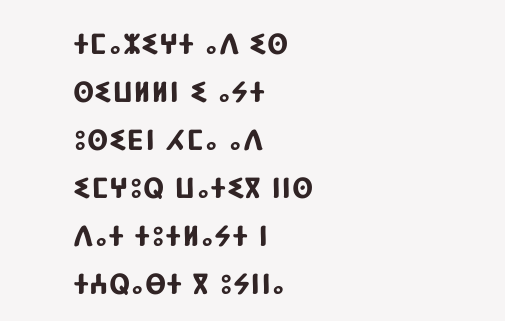ⵜⵎⴰⵣⵉⵖⵜ ⴰⴷ ⵉⵙ ⵙⵉⵡⵍⵍⵏ ⵉ ⴰⵢⵜ ⵓⵙⵉⴹⵏ ⵃⵎⴰ ⴰⴷ ⵉⵎⵖⵓⵕ ⵡⴰⵜⵉⴳ ⵏⵏⵙ ⴷⴰⵜ ⵜⵓⵜⵍⴰⵢⵜ ⵏ ⵜⵄⵕⴰⴱⵜ ⴳ ⵓⵢⵏⵏⴰ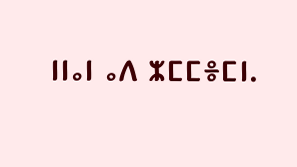ⵏⵏⴰⵏ ⴰⴷ ⵣⵎⵎⴻⵎⵏ.